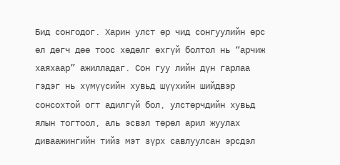Бид сонгодог. Харин улст өр чид сонгуулийн өрс өл дөгч дөө тоос хөдөлг өхгүй болтол нь “арчиж хаяхаар” ажилладаг. Сон гуу лийн дүн гарлаа гэдэг нь хүмүүсийн хувьд шүүхийн шийдвэр сонсохтой огт адилгүй бол, улстөрчдийн хувьд ялын тогтоол, аль эсвэл төрөл арил жуулах диваажингийн тийз мэт зүрх савлуулсан эрсдэл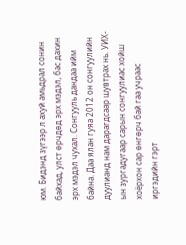юм. Бидэнд зүгээр л ахуй амьдрал сонин байхад, улст өрчдөд эрх мэдэл, бас дахин эрх мэдэл чухал. Сонгууль дандаа ийм байна. Даа ялан гуяа 2012 он сонгуулийн дуулианд нам дарагдсаар шувтрах нь. УИХ-ын зургадугаар сарын сонгуулиас хойш хоёрхон сар өнгөрч бай гаа учраас иргэдийн гэрт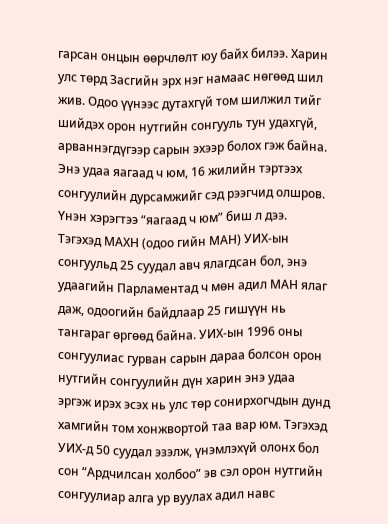гарсан онцын өөрчлөлт юу байх билээ. Харин улс төрд Засгийн эрх нэг намаас нөгөөд шил жив. Одоо үүнээс дутахгүй том шилжил тийг шийдэх орон нутгийн сонгууль тун удахгүй, арваннэгдүгээр сарын эхээр болох гэж байна.
Энэ удаа яагаад ч юм, 16 жилийн тэртээх сонгуулийн дурсамжийг сэд рээгчид олшров. Үнэн хэрэгтээ “яагаад ч юм” биш л дээ. Тэгэхэд МАХН (одоо гийн МАН) УИХ-ын сонгуульд 25 суудал авч ялагдсан бол, энэ удаагийн Парламентад ч мөн адил МАН ялаг даж, одоогийн байдлаар 25 гишүүн нь тангараг өргөөд байна. УИХ-ын 1996 оны сонгуулиас гурван сарын дараа болсон орон нутгийн сонгуулийн дүн харин энэ удаа эргэж ирэх эсэх нь улс төр сонирхогчдын дунд хамгийн том хонжвортой таа вар юм. Тэгэхэд УИХ-д 50 суудал эзэлж, үнэмлэхүй олонх бол сон “Ардчилсан холбоо” эв сэл орон нутгийн сонгуулиар алга ур вуулах адил навс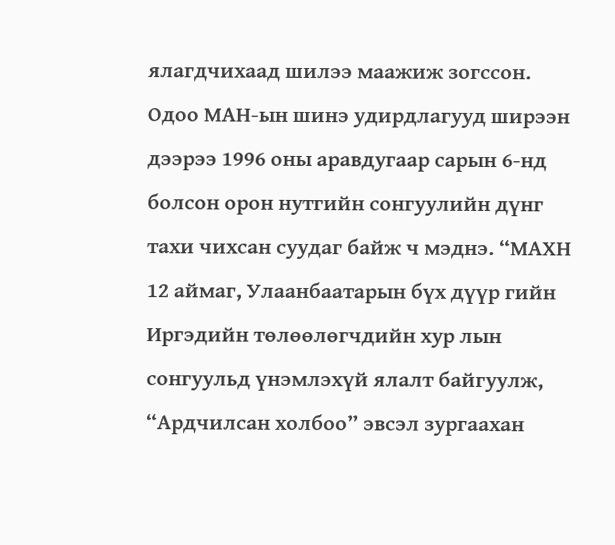ялагдчихаад шилээ маажиж зогссон. Одоо МАН-ын шинэ удирдлагууд ширээн дээрээ 1996 оны аравдугаар сарын 6-нд болсон орон нутгийн сонгуулийн дүнг тахи чихсан суудаг байж ч мэднэ. “МАХН 12 аймаг, Улаанбаатарын бүх дүүр гийн Иргэдийн төлөөлөгчдийн хур лын сонгуульд үнэмлэхүй ялалт байгуулж, “Ардчилсан холбоо” эвсэл зургаахан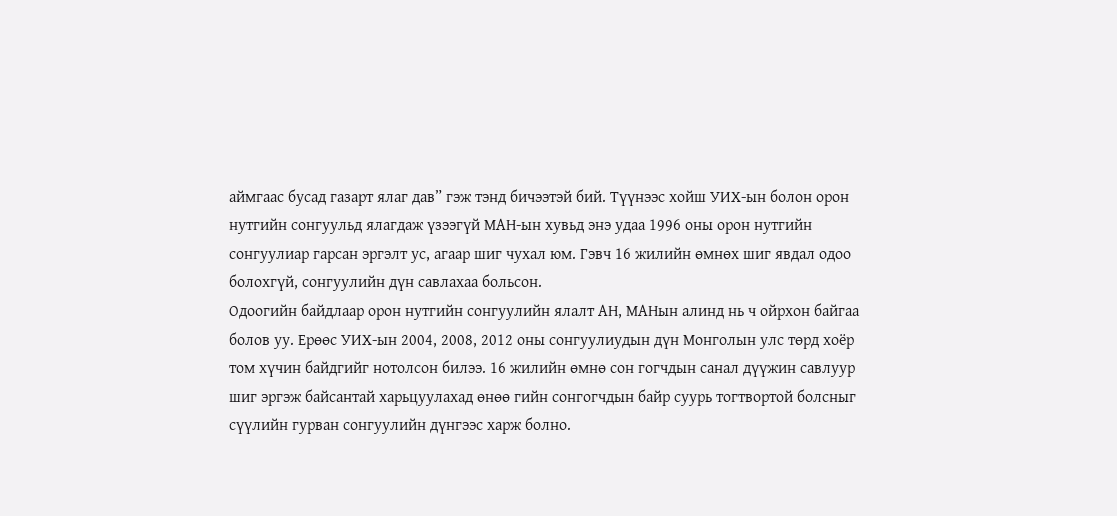аймгаас бусад газарт ялаг дав” гэж тэнд бичээтэй бий. Түүнээс хойш УИХ-ын болон орон нутгийн сонгуульд ялагдаж үзээгүй МАН-ын хувьд энэ удаа 1996 оны орон нутгийн сонгуулиар гарсан эргэлт ус, агаар шиг чухал юм. Гэвч 16 жилийн өмнөх шиг явдал одоо болохгүй, сонгуулийн дүн савлахаа больсон.
Одоогийн байдлаар орон нутгийн сонгуулийн ялалт АН, МАНын алинд нь ч ойрхон байгаа болов уу. Ерөөс УИХ-ын 2004, 2008, 2012 оны сонгуулиудын дүн Монголын улс төрд хоёр том хүчин байдгийг нотолсон билээ. 16 жилийн өмнө сон гогчдын санал дүүжин савлуур шиг эргэж байсантай харьцуулахад өнөө гийн сонгогчдын байр суурь тогтвортой болсныг сүүлийн гурван сонгуулийн дүнгээс харж болно.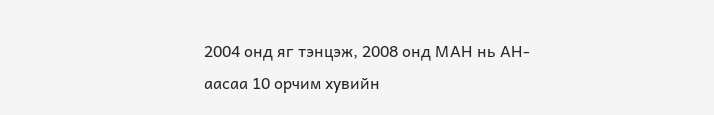2004 онд яг тэнцэж, 2008 онд МАН нь АН-аасаа 10 орчим хувийн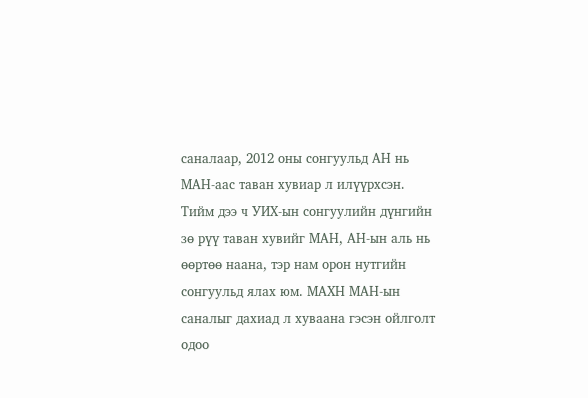саналаар, 2012 оны сонгуульд АН нь МАН-аас таван хувиар л илүүрхсэн. Тийм дээ ч УИХ-ын сонгуулийн дүнгийн зө рүү таван хувийг МАН, АН-ын аль нь өөртөө наана, тэр нам орон нутгийн сонгуульд ялах юм. МАХН МАН-ын саналыг дахиад л хуваана гэсэн ойлголт одоо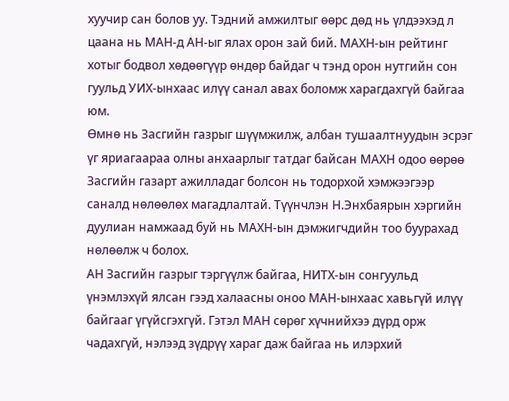хуучир сан болов уу. Тэдний амжилтыг өөрс дөд нь үлдээхэд л цаана нь МАН-д АН-ыг ялах орон зай бий. МАХН-ын рейтинг хотыг бодвол хөдөөгүүр өндөр байдаг ч тэнд орон нутгийн сон гуульд УИХ-ынхаас илүү санал авах боломж харагдахгүй байгаа юм.
Өмнө нь Засгийн газрыг шүүмжилж, албан тушаалтнуудын эсрэг үг яриагаараа олны анхаарлыг татдаг байсан МАХН одоо өөрөө Засгийн газарт ажилладаг болсон нь тодорхой хэмжээгээр саналд нөлөөлөх магадлалтай. Түүнчлэн Н.Энхбаярын хэргийн дуулиан намжаад буй нь МАХН-ын дэмжигчдийн тоо буурахад нөлөөлж ч болох.
АН Засгийн газрыг тэргүүлж байгаа, НИТХ-ын сонгуульд үнэмлэхүй ялсан гээд халаасны оноо МАН-ынхаас хавьгүй илүү байгааг үгүйсгэхгүй. Гэтэл МАН сөрөг хүчнийхээ дүрд орж чадахгүй, нэлээд зүдрүү хараг даж байгаа нь илэрхий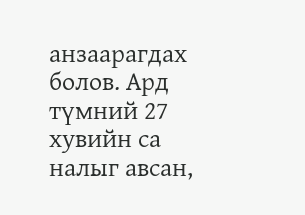анзаарагдах болов. Ард түмний 27 хувийн са налыг авсан,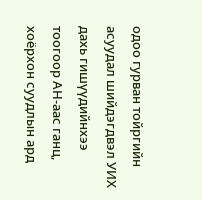одоо гурван тойргийн асуудал шийдэгдвэл УИХ дахь гишүүдийнхээ тоогоор АН-аас ганц, хоёрхон суудлын ард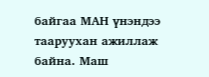байгаа МАН үнэндээ тааруухан ажиллаж байна. Маш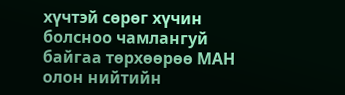хүчтэй сөрөг хүчин болсноо чамлангуй байгаа төрхөөрөө МАН олон нийтийн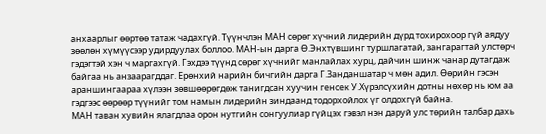анхаарлыг өөртөө татаж чадахгүй. Түүнчлэн МАН сөрөг хүчний лидерийн дүрд тохирохоор гүй аядуу зөөлөн хүмүүсээр удирдуулах боллоо. МАН-ын дарга Ө.Энхтүвшинг туршлагатай, зангарагтай улстөрч гэдэгтэй хэн ч маргахгүй. Гэхдээ түүнд сөрөг хүчнийг манлайлах хурц, дайчин шинж чанар дутагдаж байгаа нь анзаарагддаг. Ерөнхий нарийн бичгийн дарга Г.Занданшатар ч мөн адил. Өөрийн гэсэн араншингаараа хүлээн зөвшөөрөгдөж танигдсан хуучин генсек У.Хүрэлсүхийн дотны нөхөр нь юм аа гэдгээс өөрөөр түүнийг том намын лидерийн зиндаанд тодорхойлох үг олдохгүй байна.
МАН таван хувийн ялагдлаа орон нутгийн сонгуулиар гүйцэх гэвэл нэн даруй улс төрийн талбар дахь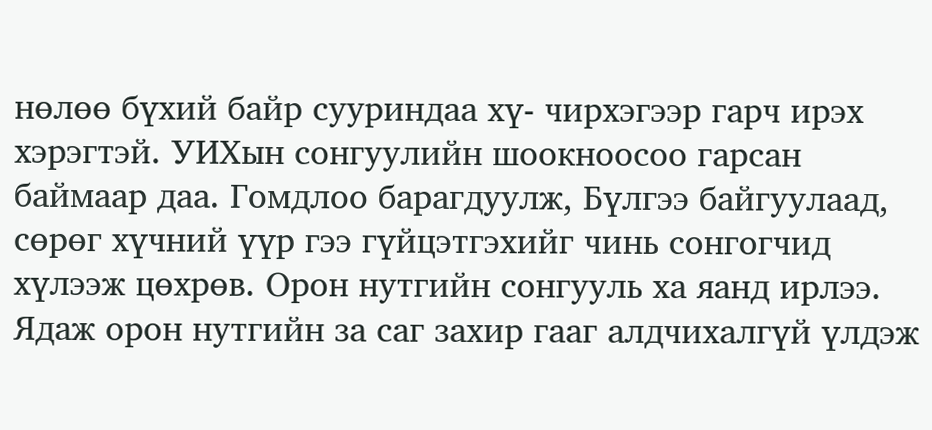нөлөө бүхий байр сууриндаа хү- чирхэгээр гарч ирэх хэрэгтэй. УИХын сонгуулийн шоокноосоо гарсан баймаар даа. Гомдлоо барагдуулж, Бүлгээ байгуулаад, сөрөг хүчний үүр гээ гүйцэтгэхийг чинь сонгогчид хүлээж цөхрөв. Орон нутгийн сонгууль ха яанд ирлээ. Ядаж орон нутгийн за саг захир гааг алдчихалгүй үлдэж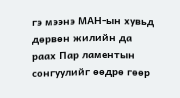гэ мээнэ МАН-ын хувьд дөрвөн жилийн да раах Пар ламентын сонгуулийг өөдрө гөөр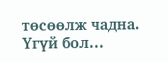төсөөлж чадна. Үгүй бол...